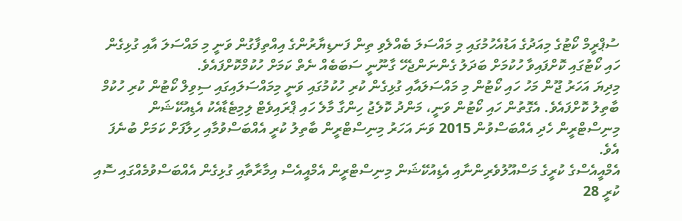ސުޕްރީމް ކޯޓުގެ މިއަދުގެ އަޑުއެހުމުގައި މި މައްސަލަ ބެއްލެވި ތިން ފަނޑިޔާރުންގެ އިއްތިފާގުން ވަނީ މި މައްސަލަ އާއި ގުޅިގެން ހައި ކޯޓުގައި ކޮށްފައިވާ ހުކުމަށް ބަދަލު ގެންނަންޖެހޭ ގާނޫނީ ސަބަބެއް ނެތް ކަމަށް ހުކުމްކޮށްފައެވެ.
މިދިޔަ އަހަރު ޖޫން މަހު ހައި ކޯޓުން މި މައްސަލައާއި ގުޅިގެން ކުރި ހުކުމުގައި ވަނީ މިމައްސަލައިގައި ސިވިލް ކޯޓުން ކުރި ހުކުމް ބާތިލު ކޮށްފައެވެ. އެގޮތުން ހައި ކޯޓުން ވަނީ، މަންދު ކޮލެޖު ހިންގާ މާލެ ހައި ޕްރައިވެޓް ލިމިޓެޑާއެކު އެޑިއުކޭޝަން މިނިސްޓްރީން ހެދި އެއްބަސްވުން 2015 ވަނަ އަހަރު މިނިސްޓްރީން ބާތިލު ކުރީ އެއްބަސްވުމާއި ހިލާފަށް ކަމަށް ބުނެފަ އެވެ.
އެމްއީއެސްގެ ކުރީގެ މަސްއޫލުވެރިންނާއި އެޑިއުކޭޝަން މިނިސްޓްރީން އެމްއީއެސް އިމާރާތާއި ގުޅިގެން އެއްބަސްވުމެއްގައި ސޮއި ކުރީ 28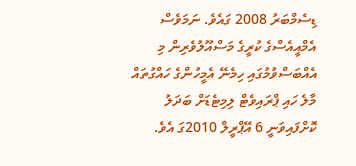ޑިސެމްބަރު 2008 ގައެވެ. ނަމަވެސް އެމްއީއެސްގެ ކުރީގެ މަސްއޫލުވެރިން މި އެއްބަސްވުމުގައި ހިމެނޭ އެމީހުންގެ ހައްގުތައް މާލެ ހައި ޕްރައިވެޓް ލިމިޓެޑަށް ބަދަލު ކޮށްފައިވަނީ 6 އޭޕްރީލް 2010ގަ އެވެ.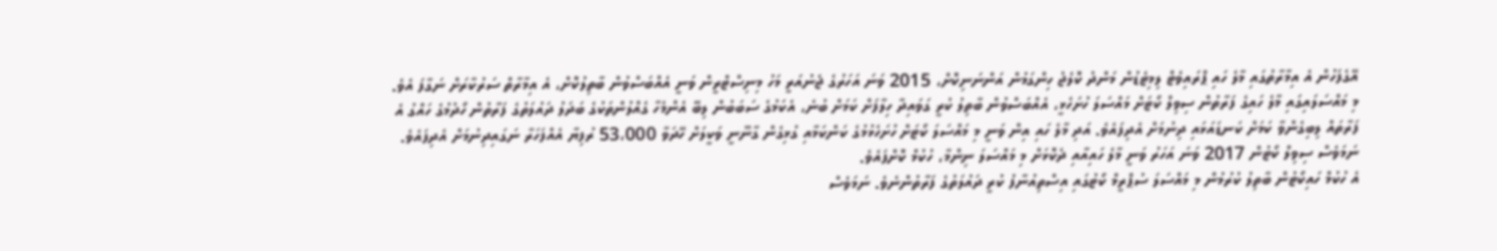އޭގެފަހުން އެ އިމާރާތުގައި މާލެ ހައި ޕްރައިވެޓް ލިމިޓެޑުން މަންދު ކޮލެޖު ހިންގަމުން އަންނަނިކޮށް، 2015 ވަނަ އަހަރުގެ ޖެނުއަރީ މަހު މިނިސްޓްރީން ވަނީ އެއްބަސްވުން ބާތިލުކޮށް، އެ އިމާރާތް ސަރުކާރަށް ނަގާފަ އެވެ.
މި މައްސަލައިގައި މާލެ ހައިގެ ފަރާތުން ސިވިލް ކޯޓަށް މައްސަލަ ހުށަހެޅީ، އެއްބަސްވުން ބާތިލު ކުރީ ގަވައިދާ ހިލާފަށް ކަމަށް ބުނެ، އެކަމުގެ ސަބަބުން ލިބޭ އެންމެހާ ގެއްލުންތަކުގެ ބަދަލު ދައުލަތުގެ ފަރާތުން ހޯދުމުގެ ހައްގު އެ ފަރާތައް ލިބިގެންވާ ކަމަށް ކަނޑައަޅައި ދިނުމަށް އެދިފައެވެ. އަދި މާލެ ހައި އިން ވަނީ މި މައްސަލަ ކޯޓަށް ހުށަހެޅުމުގެ ކަންކަމާއި ގުޅިގެން ގާނޫނީ ވަކީލަށް ހޭދަވާ 53،000 ރުފިޔާ އެއްފަހަރާ ނަގައިދިނުމަށް އެދިފައެވެ. ނަމަވެސް ސިވިލް ކޯޓުން 2017 ވަނަ އަހަރު ވަނީ މާލެ ހައިއާއި ދެކޮޅަށް މި މައްސަލަ ނިންމާ، ހުކުމް ކޮށްފައެވެ.
އެ ހުކުމް ހައިކޯޓުން ބާތިލު ކުރުމުން މި މައްސަލަ ސުޕްރީމް ކޯޓުގައި އިސްތިއުނާފު ކުރީ ދައުލަތުގެ ފަރާތުންނެވެ. ނަމަވެސް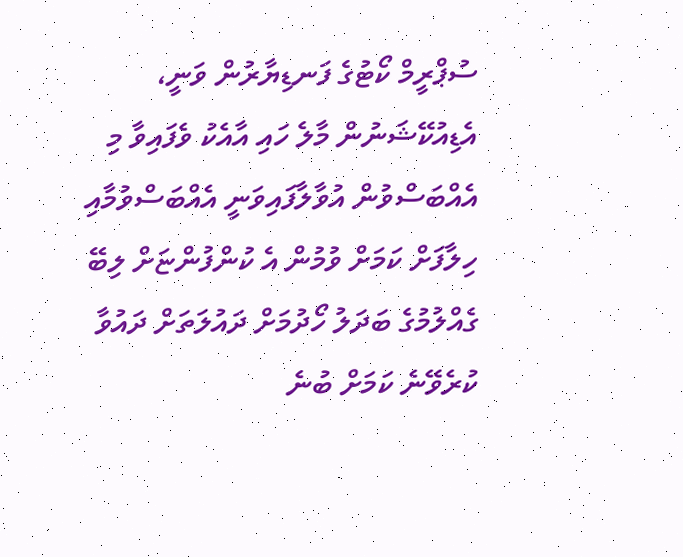ސުޕްރީމް ކޯޓުގެ ފަނޑިޔާރުން ވަނީ، އެޑިއުކޭޝަނުން މާލެ ހައި އާއެކު ވެފައިވާ މި އެއްބަސްވުން އުވާލާފައިވަނީ އެއްބަސްވުމާއި ހިލާފަށް ކަމަށް ވުމުން އެ ކުންފުންޏަށް ލިބޭ ގެއްލުމުގެ ބަދަލު ހޯދުމަށް ދައުލަތަށް ދައުވާ ކުރެވޭނެ ކަމަށް ބުނެ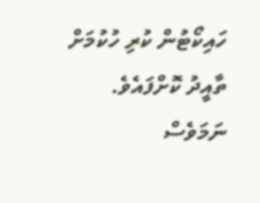ހައިކޯޓުން ކުރި ހުކުމަށް ތާއީދު ކޮށްފައެވެ. ނަމަވެސް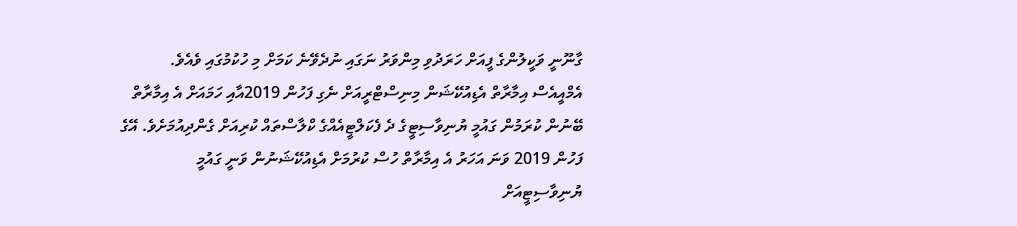ގާނޫނީ ވަކީލުންގެ ފީއަށް ހަރަދުވި މިންވަރު ނަގައި ނުދެވޭނެ ކަމަށް މި ހުކުމުގައި ވެއެވެ.
އެމްއީއެސް އިމާރާތް އެޑިއުކޭޝަން މިނިސްޓްރީއަށް ނެގި ފަހުން 2019އާއި ހަމައަށް އެ އިމާރާތް ބޭނުން ކުރަމުން ގައުމީ ޔުނިވާސިޓީގެ ދެ ފެކަލްޓީއެއްގެ ކްލާސްތައް ކުރިއަށް ގެންދިއުމަށެވެ. އޭގެ ފަހުން 2019 ވަނަ އަހަރު އެ އިމާރާތް ހުސް ކުރުމަށް އެޑިއުކޭޝަނުން ވަނީ ގައުމީ ޔުނިވާސިޓީއަށް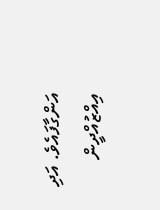އަންގާފައެވެ. އަދި އިއްޒުއްދީން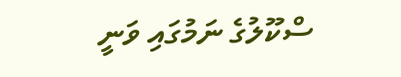ސްކޫލުގެ ނަމުގައި ވަނީ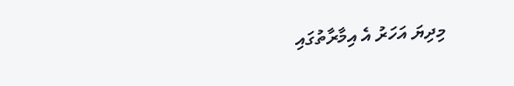މިދިޔަ އަހަރު އެ އިމާރާތުގައި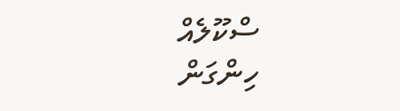ސްކޫލެއް ހިންގަން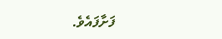ފަށާފައެވެ.